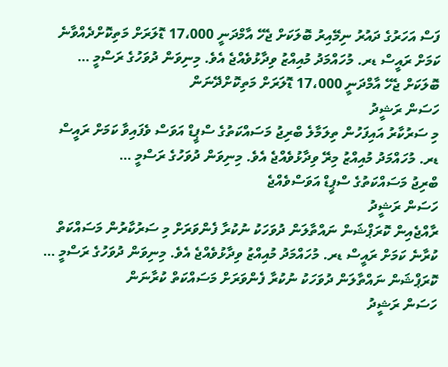ފަސް އަހަރުގެ ދައުރު ނިމޭއިރު ބޮލަކަށް ޖެހޭ އާމްދަނީ 17،000 ޑޮލަރަށް މަތިކޮށްދެއްވާނެ ކަމަށް ރައީސް ޑރ. މުހައްމަދު މުއިއްޒު ވިދާޅުވެއްޖެ އެވެ. މިނިވަން ދުވަހުގެ ރަސްމީ …
ބޮލަކަށް ޖެހޭ އާމްދަނީ 17،000 ޑޮލަރަށް މަތިކޮށްދޭނަން
ހަސަން ރަޝީދު
މި ސަރުކާރު އައިފަހުން ތިލަމާލެ ބްރިޖު މަސައްކަތުގެ ސްޕީޑް އަވަސް ވެފައިވާ ކަމަށް ރައީސް ޑރ. މުހައްމަދު މުއިއްޒު މިރޭ ވިދާޅުވެއްޖެ އެވެ. މިނިވަން ދުވަހުގެ ރަސްމީ …
ބްރިޖު މަސައްކަތުގެ ސްޕީޑް އަވަސްވެއްޖެ
ހަސަން ރަޝީދު
ރާއްޖެއިން ކޮރަޕްޝަން ނައްތާލަން ދުވަހަކު ނުކުރާ ފެންވަރަށް މި ސަރުކާރުން މަސައްކަތް ކުރާނެ ކަމަށް ރައީސް ޑރ. މުހައްމަދު މުއިއްޒު ވިދާޅުވެއްޖެ އެވެ. މިނިވަން ދުވަހުގެ ރަސްމީ …
ކޮރަޕްޝަން ނައްތާލަން ދުވަހަކު ނުކުރާ ފެންވަރަށް މަސައްކަތް ކުރާނަން
ހަސަން ރަޝީދު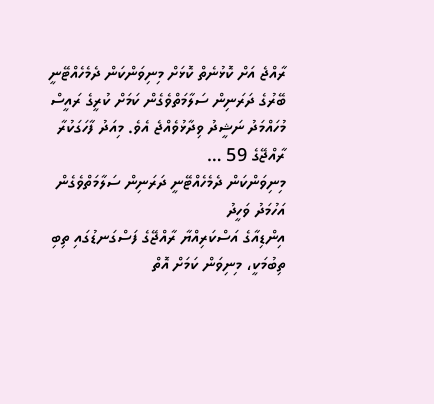ރާއްޖެ އަށް ކޮޅުނެތް ކޮޅަށް މިނިވަންކަން ދެމެހެއްޓޭނީ ބޭރުގެ ދަރަނިން ސަލާމަތްވެގެން ކަމަށް ކުރީގެ ރައީސް މުހައްމަދު ނަޝީދު ވިދާޅުވެއްޖެ އެވެ. މިއަދު ފާހަގަކުރާ ރާއްޖޭގެ 59 …
މިނިވަންކަން ދެމެހެއްޓޭނީ ދަރަނިން ސަލާމަތްވެގެން
އަހުމަދު ވަހީދު
އިންޑިއާގެ އަސްކަރިއްޔާ ރާއްޖޭގެ ފަސްގަނޑުގައި ތިބި ތިބުމަކީ، މިނިވަން ކަމަށް އޮތް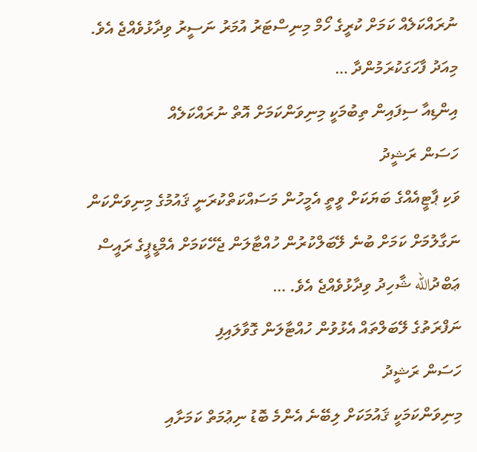ނުރައްކަލެއް ކަމަށް ކުރީގެ ހޯމް މިނިސްޓަރު އުމަރު ނަސީރު ވިދާޅުވެއްޖެ އެވެ. މިއަދު ފާހަގަކުރަމުންދާ …
އިންޑިއާ ސިފައިން ތިބުމަކީ މިނިވަންކަމަށް އޮތް ނުރައްކަލެއް
ހަސަން ރަޝީދު
ވަކި ޕާޓީއެއްގެ ބަޔަކަށް ވީތީ އެމީހުން މަސައްކަތްކުރަނީ ޤައުމުގެ މިނިވަންކަން ނަގާލުމަށް ކަމަށް ބުނެ ލޭބަލްކުރުން ހުއްޓާލަން ޖެހޭކަމަށް އެމްޑީޕީގެ ރައީސް ޢަބްދުالله ޝާހިދު ވިދާޅުވެއްޖެ އެވެ. …
ނަފްރަތުގެ ލޭބަލްތައް އެޅުވުން ހުއްޓާލަން ގޮވާލައިފި
ހަސަން ރަޝީދު
މިނިވަންކަމަކީ ޤައުމަކަށް ލިބޭނެ އެންމެ ބޮޑު ނިޢުމަތް ކަމަށާއި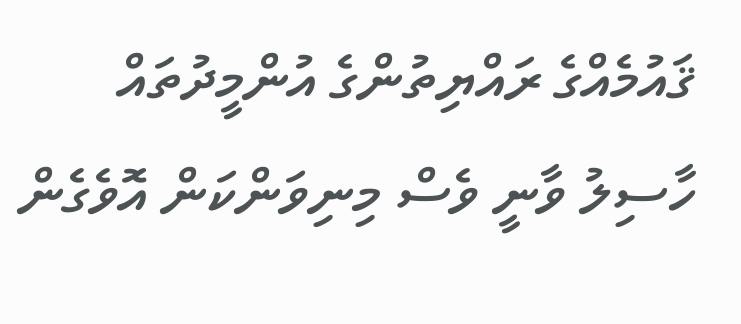ޤައުމެއްގެ ރައްޔިތުންގެ އުންމީދުތައް ހާސިލު ވާނީ ވެސް މިނިވަންކަން އޮވެގެން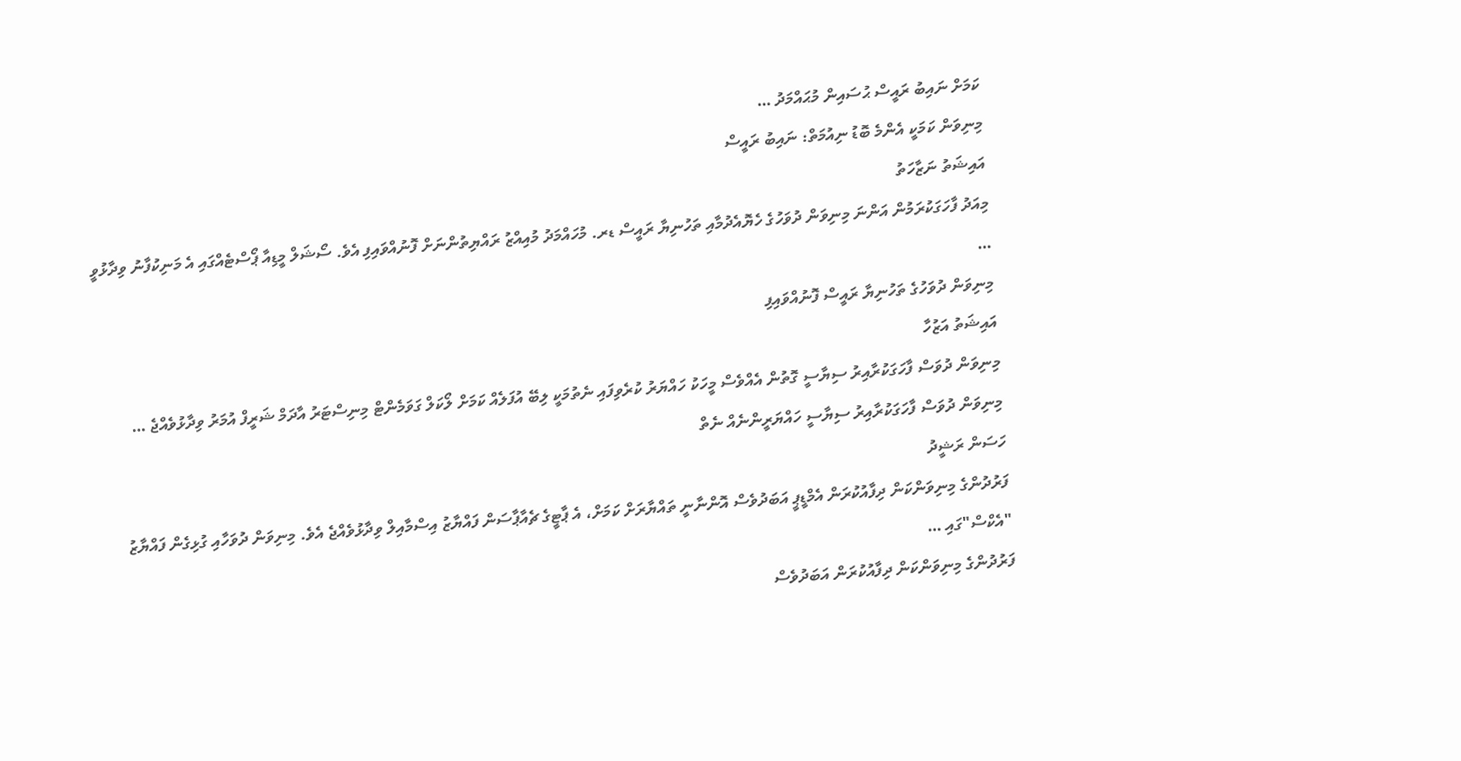ކަމަށް ނައިބު ރައީސް ޙުސައިން މުޙައްމަދު …
މިނިވަން ކަމަކީ އެންމެ ބޮޑު ނިއުމަތް: ނައިބު ރައީސް
އައިޝަތު ނަޒާހަތު
މިއަދު ފާހަގަކުރަމުން އަންނަ މިނިވަން ދުވަހުގެ ހެޔޮއެދުމާއި ތަހުނިޔާ ރައީސް ޑރ. މުހައްމަދު މުއިއްޒު ރައްޔިތުންނަށް ފޮނުއްވައިފި އެވެ. ސޯޝަލް މީޑިއާ ޕޯސްޓެއްގައި އެ މަނިކުފާނު ވިދާޅުވީ …
މިނިވަން ދުވަހުގެ ތަހުނިޔާ ރައީސް ފޮނުއްވައިފި
އައިޝަތު އަޒުހާ
މިނިވަން ދުވަސް ފާހަގަކުރާއިރު ސިޔާސީ ގޮތުން އެއްވެސް މީހަކު ހައްޔަރު ކުރެވިފައި ނެތުމަކީ ލިބޭ އުފަލެއް ކަމަށް ލޯކަލް ގަވަމެންޓް މިނިސްޓަރު އާދަމް ޝަރީފް އުމަރު ވިދާޅުވެއްޖެ …
މިނިވަން ދުވަސް ފާހަގަކުރާއިރު ސިޔާސީ ހައްޔަރީންނެއް ނެތް
ހަސަން ރަޝީދު
ފަރުދުންގެ މިނިވަންކަން ދިފާއުކުރަން އެމްޑީޕީ އަބަދުވެސް އޮންނާނީ ތައްޔާރަށް ކަމަށް، އެ ޕާޓީގެ ޗެއާޕާސަން ފައްޔާޒު އިސްމާއިލް ވިދާޅުވެއްޖެ އެވެ. މިނިވަން ދުވަހާއި ގުޅިގެން ފައްޔާޒު "އެކްސް"ގައި …
ފަރުދުންގެ މިނިވަންކަން ދިފާއުކުރަން އަބަދުވެސް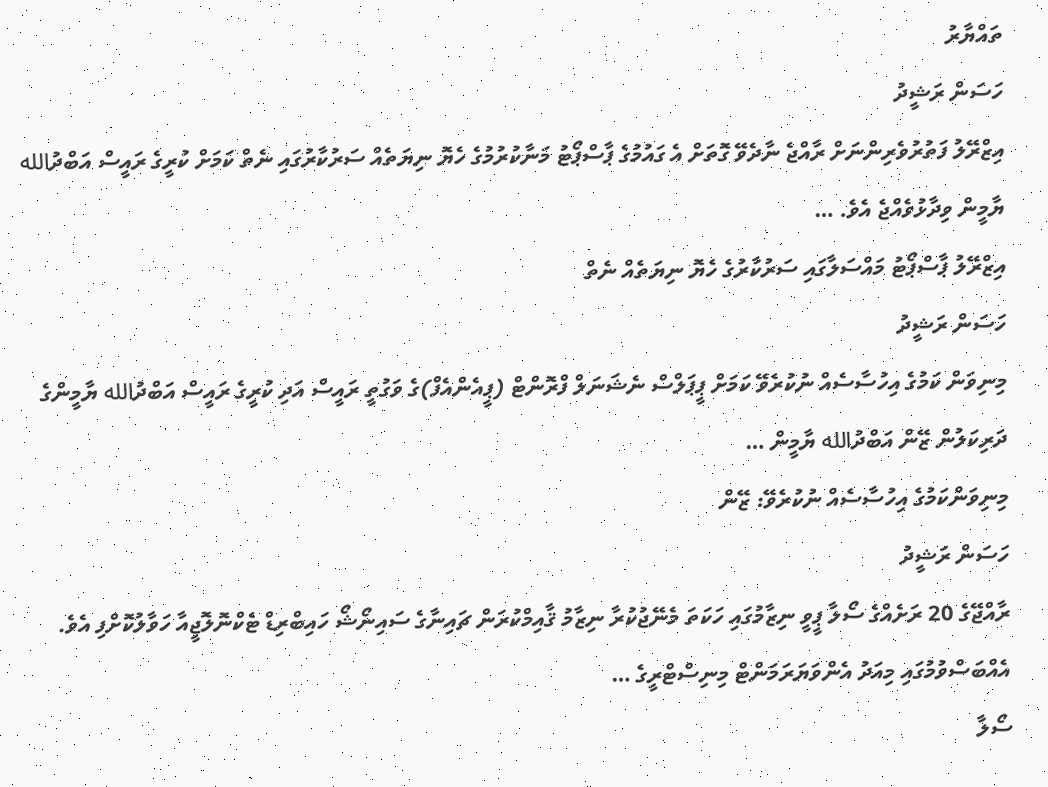ތައްޔާރު
ހަސަން ރަޝީދު
އިޒްރޭލު ފަތުރުވެރިންނަށް ރާއްޖެ ނާދެވޭ ގޮތަށް އެ ގައުމުގެ ޕާސްޕޯޓު މަނާކުރުމުގެ ހެޔޮ ނިޔަތެއް ސަރުކާރުގައި ނެތް ކަމަށް ކުރީގެ ރައީސް އަބްދުالله ޔާމީން ވިދާޅުވެއްޖެ އެވެ. …
އިޒްރޭލު ޕާސްޕޯޓު މައްސަލާގައި ސަރުކާރުގެ ހެޔޮ ނިޔަތެއް ނެތް
ހަސަން ރަޝީދު
މިނިވަން ކަމުގެ އިހުސާސެއް ނުކުރެވޭ ކަމަށް ޕީޕަލްސް ނެޝަނަލް ފްރޮންޓް (ޕީއެންއެފް)ގެ ވަގުތީ ރައީސް އަދި ކުރީގެ ރައީސް އަބްދުالله ޔާމީންގެ ދަރިކަލުން ޒޭން އަބްދުالله ޔާމީން …
މިނިވަންކަމުގެ އިހުސާސެއް ނުކުރެވޭ: ޒޭން
ހަސަން ރަޝީދު
ރާއްޖޭގެ 20 ރަށެއްގެ ސޯލާ ޕީވީ ނިޒާމުގައި ހަކަތަ މެނޭޖުކުރާ ނިޒާމު ޤާއިމްކުރަން ޗައިނާގެ ސައިނޯޝޯ ހައިބްރިޑް ޓެކްނޮލޮޖީއާ ހަވާލުކޮށްފި އެވެ. އެއްބަސްވުމުގައި މިއަދު އެންވަޔަރަމަންޓް މިނިސްޓްރީގެ …
ސޯލާ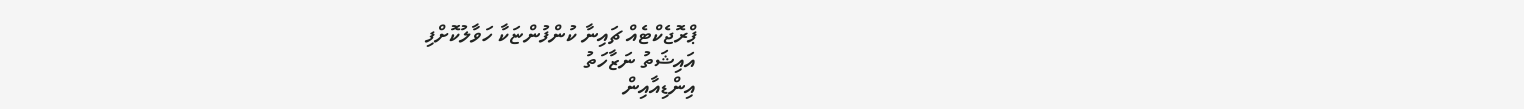ޕްރޮޖެކްޓެއް ޗައިނާ ކުންފުންޏަކާ ހަވާލުކޮށްފި
އައިޝަތު ނަޒާހަތު
އިންޑިއާއިން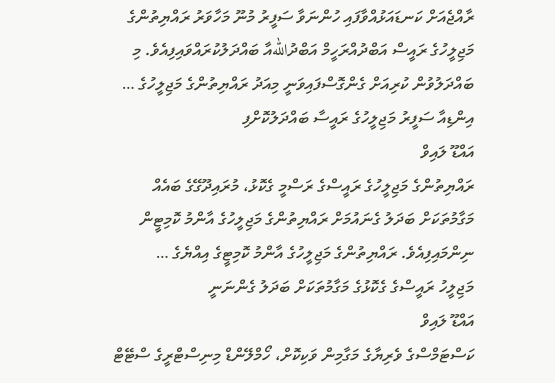ރާއްޖެއަށް ކަނޑައަޅުއްވާފައި ހުންނަވާ ސަފީރު މުނޫ މަހާވަރު ރައްޔިތުންގެ މަޖިލީހުގެ ރައީސް އަބްދުއްރަހީމް އަބްދުاللهއާ ބައްދަލުކުރައްވައިފިއެވެ. މި ބައްދަލުވުން ކުރިއަށް ގެންގޮސްފައިވަނީ މިއަދު ރައްޔިތުންގެ މަޖިލީހުގެ …
އިންޑިއާ ސަފީރު މަޖިލީހުގެ ރައީސާ ބައްދަލުކޮށްފި
އައްޑޫ ލައިވް
ރައްޔިތުންގެ މަޖިލީހުގެ ރައީސްގެ ރަސްމީ ގެކޮޅު، މުރައިދޫގޭގެ ބައެއް މަގާމުތަކަށް ބަދަލު ގެނައުމަށް ރައްޔިތުންގެ މަޖިލީހުގެ އާންމު ކޮމިޓީން ނިންމައިފިއެވެ. ރައްޔިތުންގެ މަޖިލީހުގެ އާންމު ކޮމިޓީގެ އިއްޔެގެ …
މަޖިލީހު ރައީސްގެ ގެކޮޅުގެ މަގާމުތަކަށް ބަދަލު ގެންނަނީ
އައްޑޫ ލައިވް
ކަސްޓަމްސްގެ ވެރިޔާގެ މަގާމިން ވަކިކޮށް، ހޯމްލޭންޑް މިނިސްޓްރީގެ ސްޓޭޓް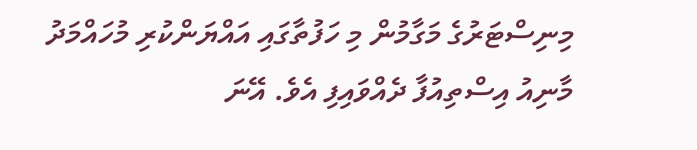މިނިސްޓަރުގެ މަގާމުން މި ހަފުތާގައި އައްޔަންކުރި މުހައްމަދު މާނިއު އިސްތިއުފާ ދެއްވައިފި އެވެ. އޭނަ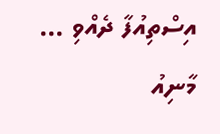އިސްތިއުފާ ދެއްވި …
މާނިއު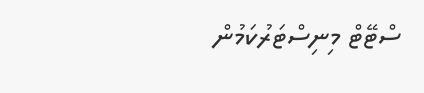ސްޓޭޓް މިނިސްޓަރުކަމުން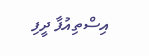އިސްތިއުފާ ދީފި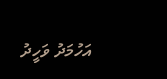އަހުމަދު ވަހީދު